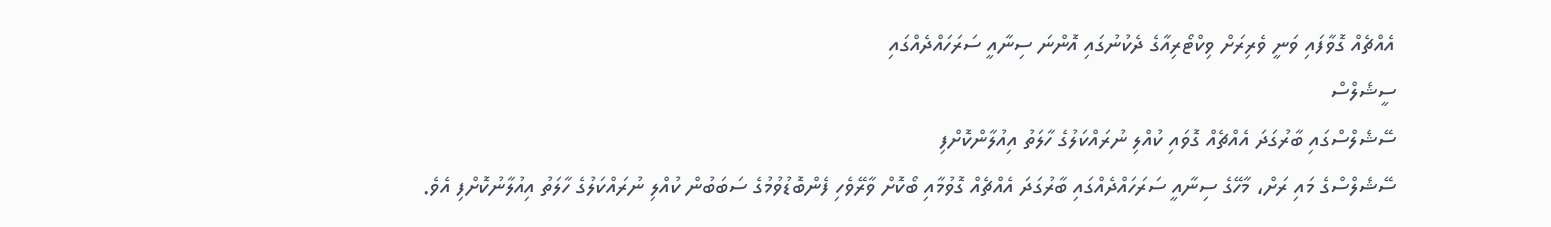އެއްޗެއް ގޮވާފައި ވަނީ ވެރިރަށް ވިކްޓޯރިއާގެ ދެކުނުގައި އޮންނަ ސިނާއީ ސަރަހައްދެއްގައި
ސީޝެލްސް
ސޭޝެލްސްގައި ބާރުގަދަ އެއްޗެއް ގޮވައި ކުއްލި ނުރައްކަލުގެ ހާލަތު އިއުލާންކޮށްފި
ސޭޝެލްސްގެ މައި ރަށް، މާހޭގެ ސިނާއީ ސަރަހައްދެއްގައި ބާރުގަދަ އެއްޗެއް ގޮވުމާއި ބޯކޮށް ވާރޭވެހި ފެންބޮޑުވުމުގެ ސަބަބުން ކުއްލި ނުރައްކަލުގެ ހާލަތު އިއުލާނުކޮށްފި އެވެ.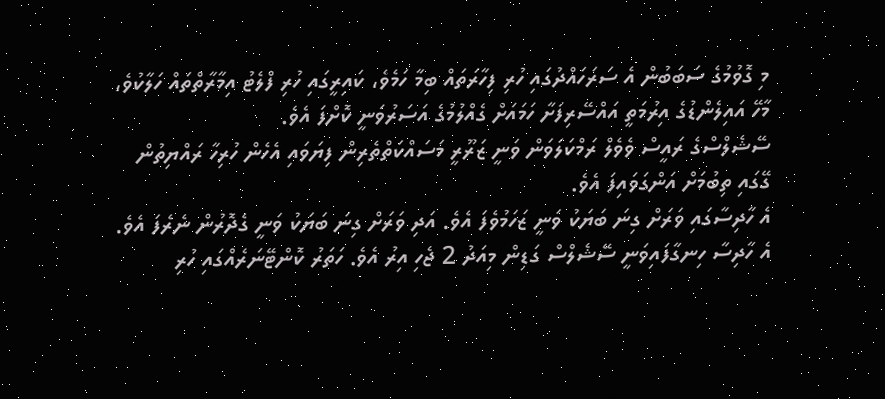މި ގޮވުމުގެ ސަބަބުން އެ ސަރަހައްދުގައި ހުރި ފިހާރަތައް ބިމާ ހަމެވެ، ކައިރީގައި ހުރި ފްލެޓު އިމާރާތްތައް ހަލާކުވެ، މާހޭ އައިލެންޑުގެ އިރުމަތީ އައްސޭރިފަށާ ހަމައަށް ގެއްލުމުގެ އަސަރުވަނީ ކޮށްފަ އެވެ.
ސޭޝެލްސްގެ ރައީސް ވެވެލް ރަމްކަލަވަން ވަނީ ޒަރޫރީ މަސައްކަތްތެރިން ފިޔަވައި އެހެން ހުރިހާ ރައްޔިތުން ގޭގައި ތިބުމަށް އަންގަވައިފަ އެވެ.
އެ ހާދިސާގައި ވަރަށް ގިނަ ބަޔަކު ވަނީ ޒަހަމުވެފަ އެވެ. އަދި ވަރަށް ގިނަ ބަޔަކު ވަނީ ގެދޮރުން ނެރެފަ އެވެ.
އެ ހާދިސާ ހިނގާފައިވަނީ ސޭޝެލްސް ގަޑިން މިއަދު 2 ޖެހި އިރު އެވެ. ހަތަރު ކޮންޓޭނަރެއްގައި ހުރި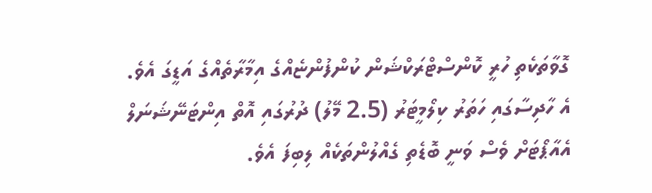ގޮވާތަކެތި ހުރީ ކޮންސްޓްރަކްޝަން ކުންފުންޏެއްގެ އިމާރާތެއްގެ އަޑީގަ އެވެ.
އެ ހާދިސާގައި ހަތަރު ކިލޯމީޓަރު (2.5 މޭލު) ދުރުގައި އޮތް އިންޓަނޭޝަނަލް އެއާޕޯޓަށް ވެސް ވަނީ ބޮޑެތި ގެއްލުންތަކެއް ލިބިފަ އެވެ.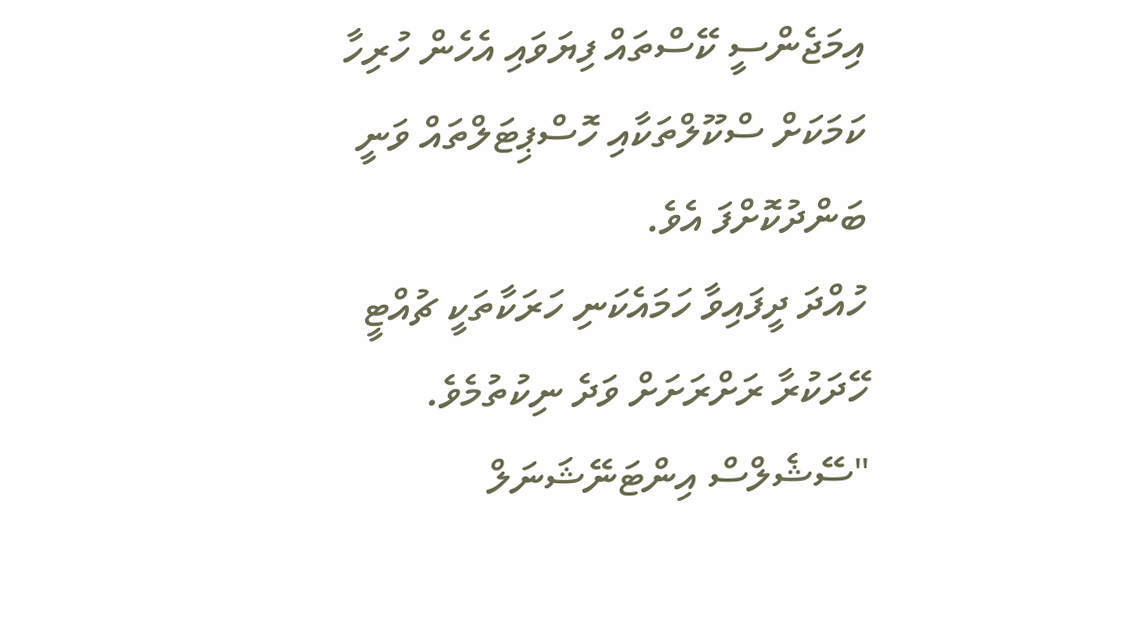އިމަޖެންސީ ކޭސްތައް ފިޔަވައި އެހެން ހުރިހާ ކަމަކަށް ސްކޫލްތަކާއި ހޮސްޕިޓަލްތައް ވަނީ ބަންދުކޮށްފަ އެވެ.
ހުއްދަ ދީފައިވާ ހަމައެކަނި ހަރަކާތަކީ ޗުއްޓީ ހޭދަކުރާ ރަށްރަށަށް ވަދެ ނިކުތުމެވެ.
"ސޭޝެލްސް އިންޓަނޭޝަނަލް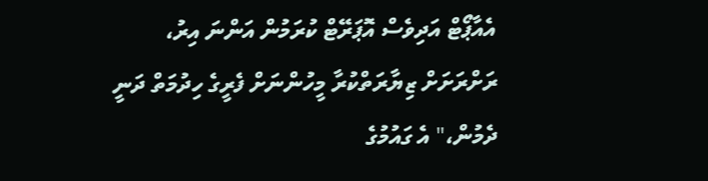އެއާޕޯޓް އަދިވެސް އޮޕަރޭޓް ކުރަމުން އަންނަ އިރު، ރަށްރަށަށް ޒިޔާރަތްކުރާ މީހުންނަށް ފެރީގެ ހިދުމަތް ދަނީ ދެމުން،" އެ ގައުމުގެ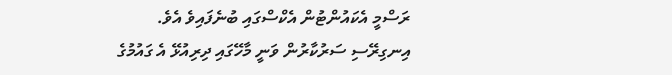ރަސްމީ އެކައުންޓުން އެކްސްގައި ބުނެފައިވެ އެވެ.
އިނގިރޭސި ސަރުކާރުން ވަނީ މާހޭގައި ދިރިއުޅޭ އެ ގައުމުގެ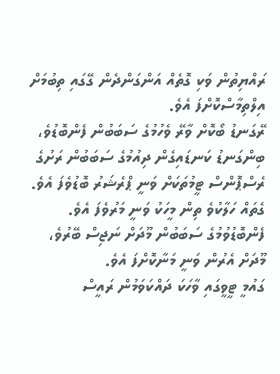ރައްޔިތުން ވަކި ގޮތެއް އަންގަންދެން ގޭގައި ތިބުމަށް އިލްތިމާސްކޮށްފަ އެވެ.
ރޭގަނޑު ބޯކޮށް ވާރޭ ވެހުމުގެ ސަބަބުން ފެންބޮޑުވެ، ބިންގަނޑު ކަނޑައިގެން ދިއުމުގެ ސަބަބުން ރަށުގެ ރެސްޕޮންސް ޓީމުތަކަށް ވަނީ ޕްރެޝަރު ބޮޑުވެފަ އެވެ.
ގެތައް ހަލާކުވެ ތިން މީހަކު ވަނީ މަރުވެފަ އެވެ.
ފެންބޮޑުވުމުގެ ސަބަބުން މޫދަށް ނަޖިސް ބޭރުވެ، މޫދަށް އެރުން ވަނީ މަނާކޮށްފަ އެވެ.
ގައުމީ ޓީވީގައި ވާހަކަ ދައްކަވަމުން ރައީސް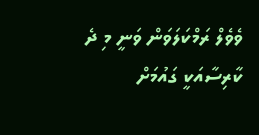ވެވެލް ރަމްކަލަވަން ވަނީ މި ދެ ކާރިސާއަކީ ގައުމަށް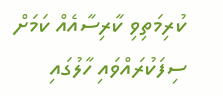ކުރިމަތިވި ކާރިސާއެއް ކަމަށް ސިފަކުރައްވައި ހާލުގައި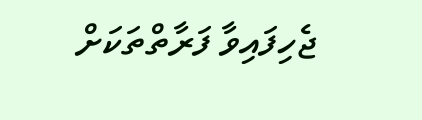ޖެހިފައިވާ ފަރާތްތަކަށް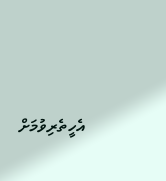އެހީތެރިވުމަށް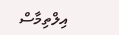އިލްތިމާސް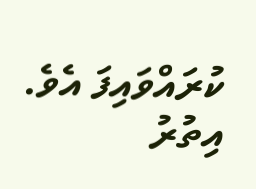ކުރައްވައިފަ އެވެ.
އިތުރު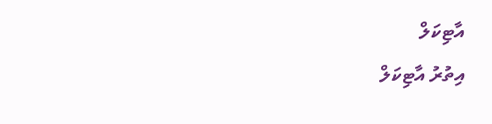އާޓިކަލް
އިތުރު އާޓިކަލް